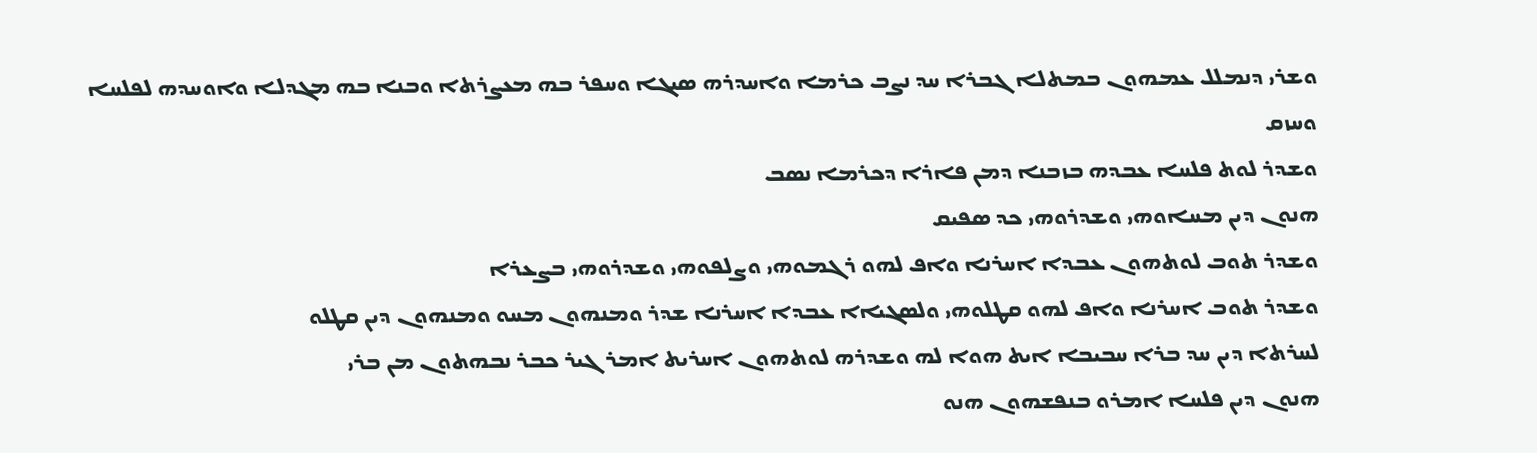ܘܫܪܝ ܕܢܡܠܠ ܥܡܗܘܢ ܒܡܬܠܐ ܓܒܪܐ ܚܕ ܢܨܒ ܟܪܡܐ ܘܐܚܕܪܗ ܣܝܓܐ ܘܚܦܪ ܒܗ ܡܥܨܪܬܐ ܘܒܢܐ ܒܗ ܡܓܕܠܐ ܘܐܘܚܕܗ ܠܦܠܚܐ ܘܚܙܩ
ܘܫܕܪ ܠܘܬ ܦܠܚܐ ܥܒܕܗ ܒܙܒܢܐ ܕܡܢ ܦܐܪܐ ܕܟܪܡܐ ܢܣܒ
ܗܢܘܢ ܕܝܢ ܡܚܐܘܗܝ ܘܫܕܪܘܗܝ ܟܕ ܣܦܝܩ
ܘܫܕܪ ܬܘܒ ܠܘܬܗܘܢ ܥܒܕܐ ܐܚܪܢܐ ܘܐܦ ܠܗܘ ܪܓܡܘܗܝ ܘܨܠܦܘܗܝ ܘܫܕܪܘܗܝ ܒܨܥܪܐ
ܘܫܕܪ ܬܘܒ ܐܚܪܢܐ ܘܐܦ ܠܗܘ ܩܛܠܘܗܝ ܘܠܣܓܝܐܐ ܥܒܕܐ ܐܚܪܢܐ ܫܕܪ ܘܡܢܗܘܢ ܡܚܘ ܘܡܢܗܘܢ ܕܝܢ ܩܛܠܘ
ܠܚܪܬܐ ܕܝܢ ܚܕ ܒܪܐ ܚܒܝܒܐ ܐܝܬ ܗܘܐ ܠܗ ܘܫܕܪܗ ܠܘܬܗܘܢ ܐܚܪܝܬ ܐܡܪ ܓܝܪ ܟܒܪ ܢܒܗܬܘܢ ܡܢ ܒܪܝ
ܗܢܘܢ ܕܝܢ ܦܠܚܐ ܐܡܪܘ ܒܢܦܫܗܘܢ ܗܢܘ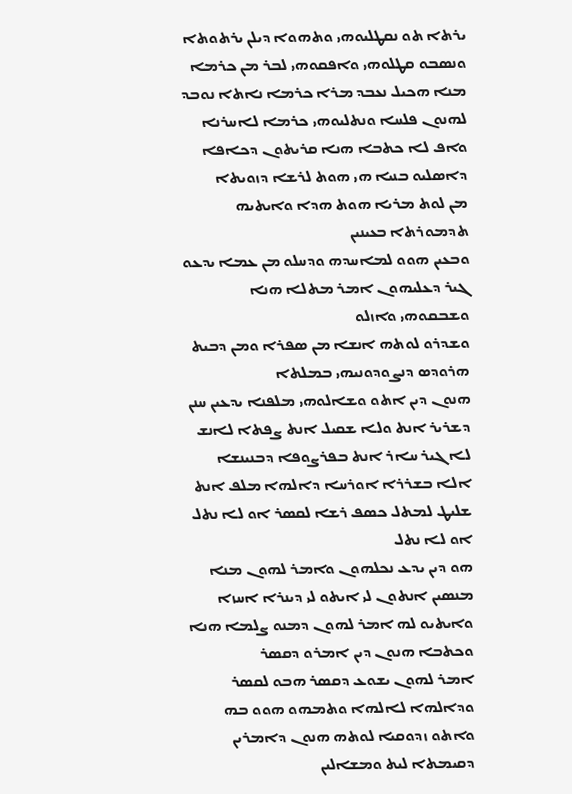ܝܪܬܐ ܬܘ ܢܩܛܠܝܘܗܝ ܘܬܗܘܐ ܕܝܠܢ ܝܪܬܘܬܐ
ܘܢܣܒܘ ܩܛܠܘܗܝ ܘܐܦܩܘܗܝ ܠܒܪ ܡܢ ܟܪܡܐ
ܡܢܐ ܗܟܝܠ ܢܥܒܕ ܡܪܐ ܟܪܡܐ ܢܐܬܐ ܢܘܒܕ ܠܗܢܘܢ ܦܠܚܐ ܘܢܬܠܝܘܗܝ ܟܪܡܐ ܠܐܚܪܢܐ
ܘܐܦ ܠܐ ܟܬܒܐ ܗܢܐ ܩܪܝܬܘܢ ܕܟܐܦܐ ܕܐܣܠܝܘ ܒܢܝܐ ܗܝ ܗܘܬ ܠܪܫܐ ܕܙܘܝܬܐ
ܡܢ ܠܘܬ ܡܪܝܐ ܗܘܬ ܗܕܐ ܘܐܝܬܝܗ ܬܕܡܘܪܬܐ ܒܥܝܢܝܢ
ܘܒܥܝܢ ܗܘܘ ܠܡܐܚܕܗ ܘܕܚܠܘ ܡܢ ܥܡܐ ܝܕܥܘ ܓܝܪ ܕܥܠܝܗܘܢ ܐܡܪ ܡܬܠܐ ܗܢܐ ܘܫܒܩܘܗܝ ܘܐܙܠܘ
ܘܫܕܪܘ ܠܘܬܗ ܐܢܫܐ ܡܢ ܣܦܪܐ ܘܡܢ ܕܒܝܬ ܗܪܘܕܣ ܕܢܨܘܕܘܢܝܗܝ ܒܡܠܬܐ
ܗܢܘܢ ܕܝܢ ܐܬܘ ܘܫܐܠܘܗܝ ܡܠܦܢܐ ܝܕܥܝܢ ܚܢܢ ܕܫܪܝܪ ܐܢܬ ܘܠܐ ܫܩܝܠ ܐܢܬ ܨܦܬܐ ܠܐܢܫ ܠܐ ܓܝܪ ܚܐܪ ܐܢܬ ܒܦܪܨܘܦܐ ܕܒܢܝܢܫܐ ܐܠܐ ܒܫܪܪܐ ܐܘܪܚܐ ܕܐܠܗܐ ܡܠܦ ܐܢܬ ܫܠܝܛ ܠܡܬܠ ܟܣܦ ܪܫܐ ܠܩܣܪ ܐܘ ܠܐ ܢܬܠ ܐܘ ܠܐ ܢܬܠ
ܗܘ ܕܝܢ ܝܕܥ ܢܟܠܗܘܢ ܘܐܡܪ ܠܗܘܢ ܡܢܐ ܡܢܣܝܢ ܐܢܬܘܢ ܠܝ ܐܝܬܘ ܠܝ ܕܝܢܪܐ ܐܚܙܐ
ܘܐܝܬܝܘ ܠܗ ܐܡܪ ܠܗܘܢ ܕܡܢܘ ܨܠܡܐ ܗܢܐ ܘܟܬܒܐ ܗܢܘܢ ܕܝܢ ܐܡܪܘ ܕܩܣܪ
ܐܡܪ ܠܗܘܢ ܝܫܘܥ ܕܩܣܪ ܗܒܘ ܠܩܣܪ ܘܕܐܠܗܐ ܠܐܠܗܐ ܘܬܡܗܘ ܗܘܘ ܒܗ
ܘܐܬܘ ܙܕܘܩܝܐ ܠܘܬܗ ܗܢܘܢ ܕܐܡܪܝܢ ܕܩܝܡܬܐ ܠܝܬ ܘܡܫܐܠܝܢ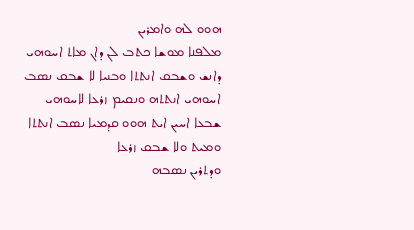ܗܘܘ ܠܗ ܘܐܡܪܝܢ
ܡܠܦܢܐ ܡܘܫܐ ܟܬܒ ܠܢ ܕܐܢ ܡܐܬ ܐܚܘܗܝ ܕܐܢܫ ܘܫܒܩ ܐܢܬܬܐ ܘܒܢܝܐ ܠܐ ܫܒܩ ܢܣܒ ܐܚܘܗܝ ܐܢܬܬܗ ܘܢܩܝܡ ܙܪܥܐ ܠܐܚܘܗܝ
ܫܒܥܐ ܐܚܝܢ ܐܝܬ ܗܘܘ ܩܕܡܝܐ ܢܣܒ ܐܢܬܬܐ ܘܡܝܬ ܘܠܐ ܫܒܩ ܙܪܥܐ
ܘܕܬܪܝܢ ܢܣܒܗ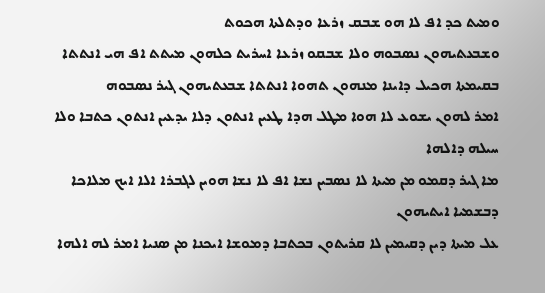ܘܡܝܬ ܟܕ ܐܦ ܠܐ ܗܘ ܫܒܩ ܙܪܥܐ ܘܕܬܠܬܐ ܗܟܘܬ
ܘܫܒܥܬܝܗܘܢ ܢܣܒܘܗ ܘܠܐ ܫܒܩܘ ܙܪܥܐ ܐܚܪܝܬ ܟܠܗܘܢ ܡܝܬܬ ܐܦ ܗܝ ܐܢܬܬܐ
ܒܩܝܡܬܐ ܗܟܝܠ ܕܐܝܢܐ ܡܢܗܘܢ ܬܗܘܐ ܐܢܬܬܐ ܫܒܥܬܝܗܘܢ ܓܝܪ ܢܣܒܘܗ
ܐܡܪ ܠܗܘܢ ܝܫܘܥ ܠܐ ܗܘܐ ܡܛܠ ܗܕܐ ܛܥܝܢ ܐܢܬܘܢ ܕܠܐ ܝܕܥܝܢ ܐܢܬܘܢ ܟܬܒܐ ܘܠܐ ܚܝܠܗ ܕܐܠܗܐ
ܡܐ ܓܝܪ ܕܩܡܘ ܡܢ ܡܝܬܐ ܠܐ ܢܣܒܝܢ ܢܫܐ ܐܦ ܠܐ ܢܫܐ ܗܘܝܢ ܠܓܒܪܐ ܐܠܐ ܐܝܟ ܡܠܐܟܐ ܕܒܫܡܝܐ ܐܝܬܝܗܘܢ
ܥܠ ܡܝܬܐ ܕܝܢ ܕܩܝܡܝܢ ܠܐ ܩܪܝܬܘܢ ܒܟܬܒܐ ܕܡܘܫܐ ܐܝܟܢܐ ܡܢ ܣܢܝܐ ܐܡܪ ܠܗ ܐܠܗܐ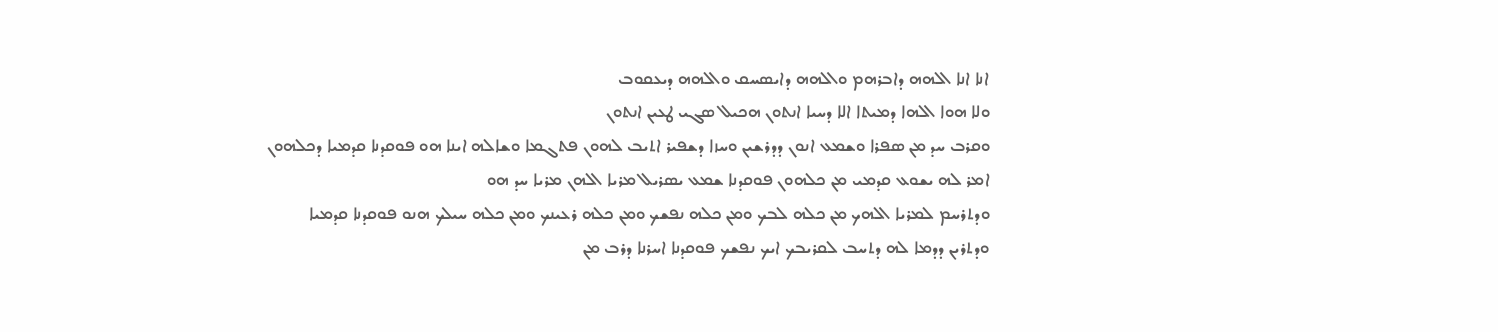ܐܢܐ ܐܢܐ ܐܠܗܗ ܕܐܒܪܗܡ ܘܐܠܗܗ ܕܐܝܣܚܩ ܘܐܠܗܗ ܕܝܥܩܘܒ
ܘܠܐ ܗܘܐ ܐܠܗܐ ܕܡܝܬܐ ܐܠܐ ܕܚܝܐ ܐܢܬܘܢ ܗܟܝܠ ܣܓܝ ܛܥܝܢ ܐܢܬܘܢ
ܘܩܪܒ ܚܕ ܡܢ ܣܦܪܐ ܘܫܡܥ ܐܢܘܢ ܕܕܪܫܝܢ ܘܚܙܐ ܕܫܦܝܪ ܐܬܝܒ ܠܗܘܢ ܦܬܓܡܐ ܘܫܐܠܗ ܐܝܢܐ ܗܘ ܦܘܩܕܢܐ ܩܕܡܝܐ ܕܟܠܗܘܢ
ܐܡܪ ܠܗ ܝܫܘܥ ܩܕܡܝ ܡܢ ܟܠܗܘܢ ܦܘܩܕܢܐ ܫܡܥ ܝܣܪܝܠ ܡܪܝܐ ܐܠܗܢ ܡܪܝܐ ܚܕ ܗܘ
ܘܕܬܪܚܡ ܠܡܪܝܐ ܐܠܗܟ ܡܢ ܟܠܗ ܠܒܟ ܘܡܢ ܟܠܗ ܢܦܫܟ ܘܡܢ ܟܠܗ ܪܥܝܢܟ ܘܡܢ ܟܠܗ ܚܝܠܟ ܗܢܘ ܦܘܩܕܢܐ ܩܕܡܝܐ
ܘܕܬܪܝܢ ܕܕܡܐ ܠܗ ܕܬܚܒ ܠܩܪܝܒܟ ܐܝܟ ܢܦܫܟ ܦܘܩܕܢܐ ܐܚܪܢܐ ܕܪܒ ܡܢ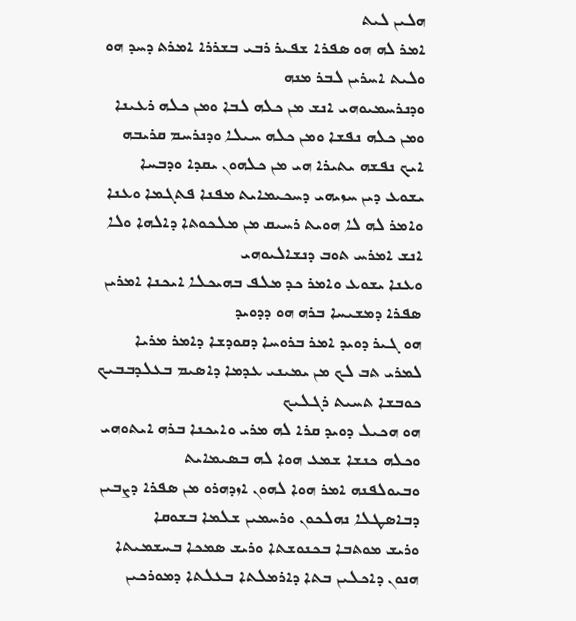ܗܠܝܢ ܠܝܬ
ܐܡܪ ܠܗ ܗܘ ܣܦܪܐ ܫܦܝܪ ܪܒܝ ܒܫܪܪܐ ܐܡܪܬ ܕܚܕ ܗܘ ܘܠܝܬ ܐܚܪܝܢ ܠܒܪ ܡܢܗ
ܘܕܢܪܚܡܝܘܗܝ ܐܢܫ ܡܢ ܟܠܗ ܠܒܐ ܘܡܢ ܟܠܗ ܪܥܝܢܐ ܘܡܢ ܟܠܗ ܢܦܫܐ ܘܡܢ ܟܠܗ ܚܝܠܐ ܘܕܢܪܚܡ ܩܪܝܒܗ ܐܝܟ ܢܦܫܗ ܝܬܝܪܐ ܗܝ ܡܢ ܟܠܗܘܢ ܝܩܕܐ ܘܕܒܚܐ
ܝܫܘܥ ܕܝܢ ܚܙܝܗܝ ܕܚܟܝܡܐܝܬ ܡܦܢܐ ܦܬܓܡܐ ܘܥܢܐ ܘܐܡܪ ܠܗ ܠܐ ܗܘܝܬ ܪܚܝܩ ܡܢ ܡܠܟܘܬܐ ܕܐܠܗܐ ܘܠܐ ܐܢܫ ܐܡܪܚ ܬܘܒ ܕܢܫܐܠܝܘܗܝ
ܘܥܢܐ ܝܫܘܥ ܘܐܡܪ ܟܕ ܡܠܦ ܒܗܝܟܠܐ ܐܝܟܢܐ ܐܡܪܝܢ ܣܦܪܐ ܕܡܫܝܚܐ ܒܪܗ ܗܘ ܕܕܘܝܕ
ܗܘ ܓܝܪ ܕܘܝܕ ܐܡܪ ܒܪܘܚܐ ܕܩܘܕܫܐ ܕܐܡܪ ܡܪܝܐ ܠܡܪܝ ܬܒ ܠܟ ܡܢ ܝܡܝܢܝ ܥܕܡܐ ܕܐܣܝܡ ܒܥܠܕܒܒܝܟ ܟܘܒܫܐ ܬܚܝܬ ܪܓܠܝܟ
ܗܘ ܗܟܝܠ ܕܘܝܕ ܩܪܐ ܠܗ ܡܪܝ ܘܐܝܟܢܐ ܒܪܗ ܐܝܬܘܗܝ ܘܟܠܗ ܟܢܫܐ ܫܡܥ ܗܘܐ ܠܗ ܒܣܝܡܐܝܬ
ܘܒܝܘܠܦܢܗ ܐܡܪ ܗܘܐ ܠܗܘܢ ܐܙܕܗܪܘ ܡܢ ܣܦܪܐ ܕܨܒܝܢ ܕܒܐܣܛܠܐ ܢܗܠܟܘܢ ܘܪܚܡܝܢ ܫܠܡܐ ܒܫܘܩܐ
ܘܪܝܫ ܡܘܬܒܐ ܒܟܢܘܫܬܐ ܘܪܝܫ ܣܡܟܐ ܒܚܫܡܝܬܐ
ܗܢܘܢ ܕܐܟܠܝܢ ܒܬܐ ܕܐܪܡܠܬܐ ܒܥܠܬܐ ܕܡܘܪܟܝܢ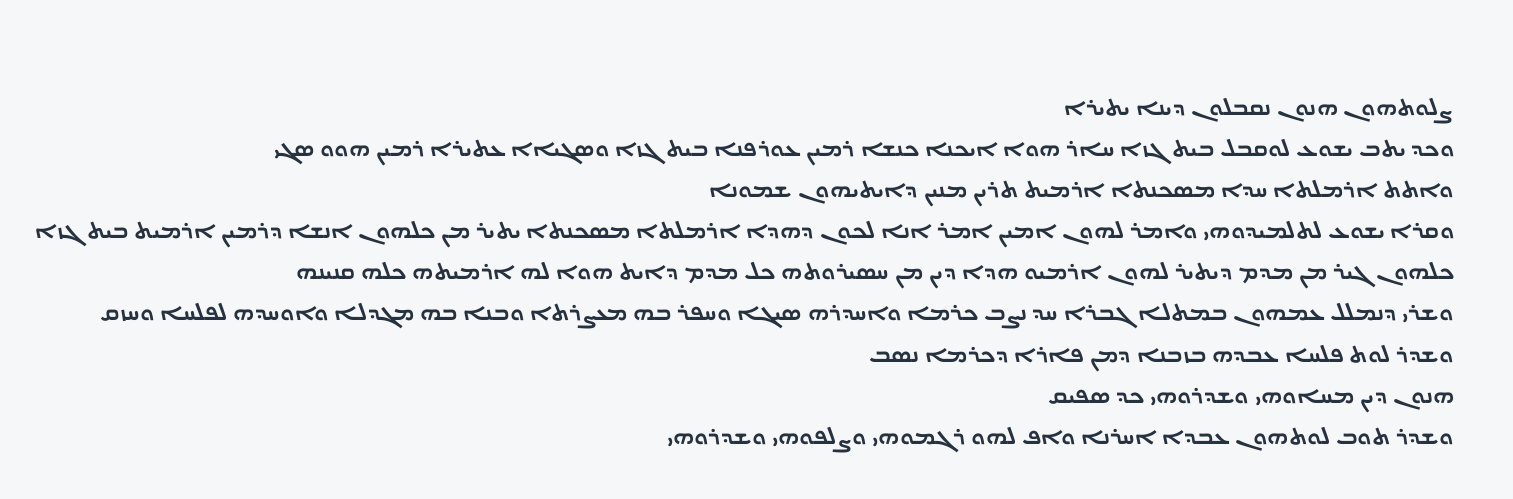ܨܠܘܬܗܘܢ ܗܢܘܢ ܢܩܒܠܘܢ ܕܝܢܐ ܝܬܝܪܐ
ܘܟܕ ܝܬܒ ܝܫܘܥ ܠܘܩܒܠ ܒܝܬ ܓܙܐ ܚܐܪ ܗܘܐ ܐܝܟܢܐ ܟܢܫܐ ܪܡܝܢ ܥܘܪܦܢܐ ܒܝܬ ܓܙܐ ܘܣܓܝܐܐ ܥܬܝܪܐ ܪܡܝܢ ܗܘܘ ܣܓܝ
ܘܐܬܬ ܐܪܡܠܬܐ ܚܕܐ ܡܣܟܢܬܐ ܐܪܡܝܬ ܬܪܝܢ ܡܢܝܢ ܕܐܝܬܝܗܘܢ ܫܡܘܢܐ
ܘܩܪܐ ܝܫܘܥ ܠܬܠܡܝܕܘܗܝ ܘܐܡܪ ܠܗܘܢ ܐܡܝܢ ܐܡܪ ܐܢܐ ܠܟܘܢ ܕܗܕܐ ܐܪܡܠܬܐ ܡܣܟܢܬܐ ܝܬܝܪ ܡܢ ܟܠܗܘܢ ܐܢܫܐ ܕܪܡܝܢ ܐܪܡܝܬ ܒܝܬ ܓܙܐ
ܟܠܗܘܢ ܓܝܪ ܡܢ ܡܕܡ ܕܝܬܝܪ ܠܗܘܢ ܐܪܡܝܘ ܗܕܐ ܕܝܢ ܡܢ ܚܣܝܪܘܬܗ ܟܠ ܡܕܡ ܕܐܝܬ ܗܘܐ ܠܗ ܐܪܡܝܬܗ ܟܠܗ ܩܢܝܢܗ
ܘܫܪܝ ܕܢܡܠܠ ܥܡܗܘܢ ܒܡܬܠܐ ܓܒܪܐ ܚܕ ܢܨܒ ܟܪܡܐ ܘܐܚܕܪܗ ܣܝܓܐ ܘܚܦܪ ܒܗ ܡܥܨܪܬܐ ܘܒܢܐ ܒܗ ܡܓܕܠܐ ܘܐܘܚܕܗ ܠܦܠܚܐ ܘܚܙܩ
ܘܫܕܪ ܠܘܬ ܦܠܚܐ ܥܒܕܗ ܒܙܒܢܐ ܕܡܢ ܦܐܪܐ ܕܟܪܡܐ ܢܣܒ
ܗܢܘܢ ܕܝܢ ܡܚܐܘܗܝ ܘܫܕܪܘܗܝ ܟܕ ܣܦܝܩ
ܘܫܕܪ ܬܘܒ ܠܘܬܗܘܢ ܥܒܕܐ ܐܚܪܢܐ ܘܐܦ ܠܗܘ ܪܓܡܘܗܝ ܘܨܠܦܘܗܝ ܘܫܕܪܘܗܝ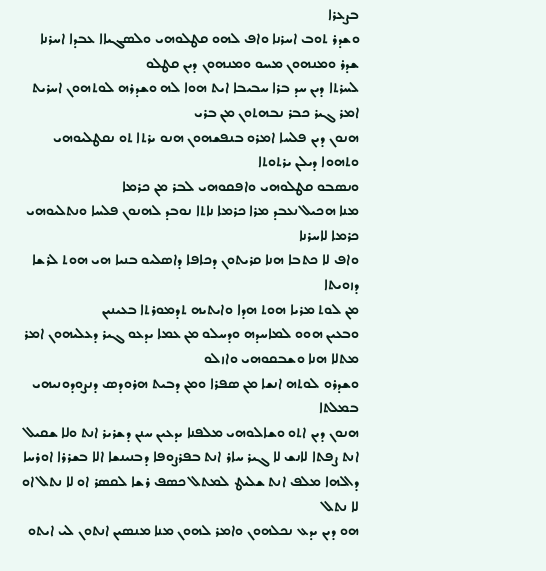ܒܨܥܪܐ
ܘܫܕܪ ܬܘܒ ܐܚܪܢܐ ܘܐܦ ܠܗܘ ܩܛܠܘܗܝ ܘܠܣܓܝܐܐ ܥܒܕܐ ܐܚܪܢܐ ܫܕܪ ܘܡܢܗܘܢ ܡܚܘ ܘܡܢܗܘܢ ܕܝܢ ܩܛܠܘ
ܠܚܪܬܐ ܕܝܢ ܚܕ ܒܪܐ ܚܒܝܒܐ ܐܝܬ ܗܘܐ ܠܗ ܘܫܕܪܗ ܠܘܬܗܘܢ ܐܚܪܝܬ ܐܡܪ ܓܝܪ ܟܒܪ ܢܒܗܬܘܢ ܡܢ ܒܪܝ
ܗܢܘܢ ܕܝܢ ܦܠܚܐ ܐܡܪܘ ܒܢܦܫܗܘܢ ܗܢܘ ܝܪܬܐ ܬܘ ܢܩܛܠܝܘܗܝ ܘܬܗܘܐ ܕܝܠܢ ܝܪܬܘܬܐ
ܘܢܣܒܘ ܩܛܠܘܗܝ ܘܐܦܩܘܗܝ ܠܒܪ ܡܢ ܟܪܡܐ
ܡܢܐ ܗܟܝܠ ܢܥܒܕ ܡܪܐ ܟܪܡܐ ܢܐܬܐ ܢܘܒܕ ܠܗܢܘܢ ܦܠܚܐ ܘܢܬܠܝܘܗܝ ܟܪܡܐ ܠܐܚܪܢܐ
ܘܐܦ ܠܐ ܟܬܒܐ ܗܢܐ ܩܪܝܬܘܢ ܕܟܐܦܐ ܕܐܣܠܝܘ ܒܢܝܐ ܗܝ ܗܘܬ ܠܪܫܐ ܕܙܘܝܬܐ
ܡܢ ܠܘܬ ܡܪܝܐ ܗܘܬ ܗܕܐ ܘܐܝܬܝܗ ܬܕܡܘܪܬܐ ܒܥܝܢܝܢ
ܘܒܥܝܢ ܗܘܘ ܠܡܐܚܕܗ ܘܕܚܠܘ ܡܢ ܥܡܐ ܝܕܥܘ ܓܝܪ ܕܥܠܝܗܘܢ ܐܡܪ ܡܬܠܐ ܗܢܐ ܘܫܒܩܘܗܝ ܘܐܙܠܘ
ܘܫܕܪܘ ܠܘܬܗ ܐܢܫܐ ܡܢ ܣܦܪܐ ܘܡܢ ܕܒܝܬ ܗܪܘܕܣ ܕܢܨܘܕܘܢܝܗܝ ܒܡܠܬܐ
ܗܢܘܢ ܕܝܢ ܐܬܘ ܘܫܐܠܘܗܝ ܡܠܦܢܐ ܝܕܥܝܢ ܚܢܢ ܕܫܪܝܪ ܐܢܬ ܘܠܐ ܫܩܝܠ ܐܢܬ ܨܦܬܐ ܠܐܢܫ ܠܐ ܓܝܪ ܚܐܪ ܐܢܬ ܒܦܪܨܘܦܐ ܕܒܢܝܢܫܐ ܐܠܐ ܒܫܪܪܐ ܐܘܪܚܐ ܕܐܠܗܐ ܡܠܦ ܐܢܬ ܫܠܝܛ ܠܡܬܠ ܟܣܦ ܪܫܐ ܠܩܣܪ ܐܘ ܠܐ ܢܬܠ ܐܘ ܠܐ ܢܬܠ
ܗܘ ܕܝܢ ܝܕܥ ܢܟܠܗܘܢ ܘܐܡܪ ܠܗܘܢ ܡܢܐ ܡܢܣܝܢ ܐܢܬܘܢ ܠܝ ܐܝܬܘ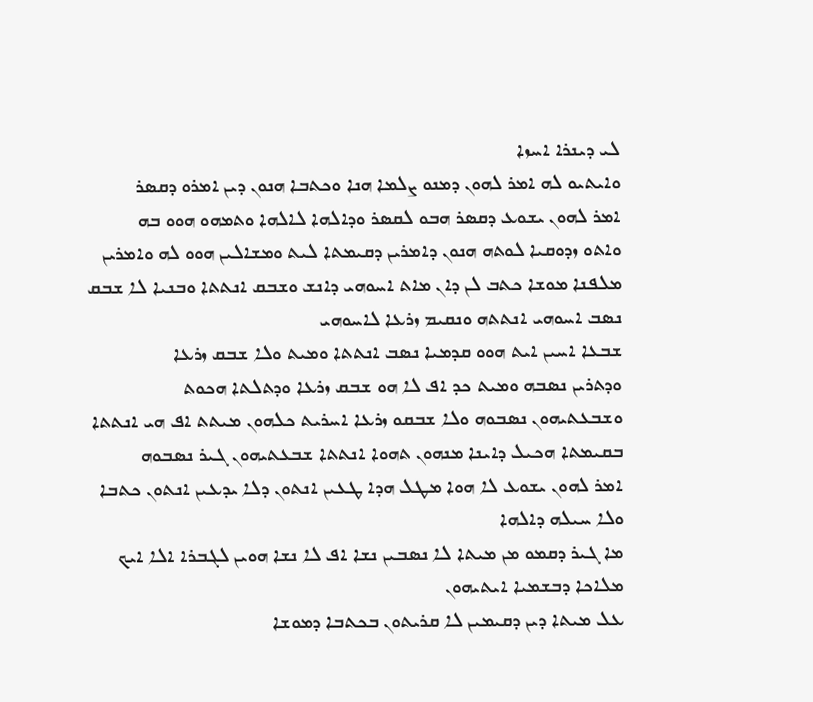ܠܝ ܕܝܢܪܐ ܐܚܙܐ
ܘܐܝܬܝܘ ܠܗ ܐܡܪ ܠܗܘܢ ܕܡܢܘ ܨܠܡܐ ܗܢܐ ܘܟܬܒܐ ܗܢܘܢ ܕܝܢ ܐܡܪܘ ܕܩܣܪ
ܐܡܪ ܠܗܘܢ ܝܫܘܥ ܕܩܣܪ ܗܒܘ ܠܩܣܪ ܘܕܐܠܗܐ ܠܐܠܗܐ ܘܬܡܗܘ ܗܘܘ ܒܗ
ܘܐܬܘ ܙܕܘܩܝܐ ܠܘܬܗ ܗܢܘܢ ܕܐܡܪܝܢ ܕܩܝܡܬܐ ܠܝܬ ܘܡܫܐܠܝܢ ܗܘܘ ܠܗ ܘܐܡܪܝܢ
ܡܠܦܢܐ ܡܘܫܐ ܟܬܒ ܠܢ ܕܐܢ ܡܐܬ ܐܚܘܗܝ ܕܐܢܫ ܘܫܒܩ ܐܢܬܬܐ ܘܒܢܝܐ ܠܐ ܫܒܩ ܢܣܒ ܐܚܘܗܝ ܐܢܬܬܗ ܘܢܩܝܡ ܙܪܥܐ ܠܐܚܘܗܝ
ܫܒܥܐ ܐܚܝܢ ܐܝܬ ܗܘܘ ܩܕܡܝܐ ܢܣܒ ܐܢܬܬܐ ܘܡܝܬ ܘܠܐ ܫܒܩ ܙܪܥܐ
ܘܕܬܪܝܢ ܢܣܒܗ ܘܡܝܬ ܟܕ ܐܦ ܠܐ ܗܘ ܫܒܩ ܙܪܥܐ ܘܕܬܠܬܐ ܗܟܘܬ
ܘܫܒܥܬܝܗܘܢ ܢܣܒܘܗ ܘܠܐ ܫܒܩܘ ܙܪܥܐ ܐܚܪܝܬ ܟܠܗܘܢ ܡܝܬܬ ܐܦ ܗܝ ܐܢܬܬܐ
ܒܩܝܡܬܐ ܗܟܝܠ ܕܐܝܢܐ ܡܢܗܘܢ ܬܗܘܐ ܐܢܬܬܐ ܫܒܥܬܝܗܘܢ ܓܝܪ ܢܣܒܘܗ
ܐܡܪ ܠܗܘܢ ܝܫܘܥ ܠܐ ܗܘܐ ܡܛܠ ܗܕܐ ܛܥܝܢ ܐܢܬܘܢ ܕܠܐ ܝܕܥܝܢ ܐܢܬܘܢ ܟܬܒܐ ܘܠܐ ܚܝܠܗ ܕܐܠܗܐ
ܡܐ ܓܝܪ ܕܩܡܘ ܡܢ ܡܝܬܐ ܠܐ ܢܣܒܝܢ ܢܫܐ ܐܦ ܠܐ ܢܫܐ ܗܘܝܢ ܠܓܒܪܐ ܐܠܐ ܐܝܟ ܡܠܐܟܐ ܕܒܫܡܝܐ ܐܝܬܝܗܘܢ
ܥܠ ܡܝܬܐ ܕܝܢ ܕܩܝܡܝܢ ܠܐ ܩܪܝܬܘܢ ܒܟܬܒܐ ܕܡܘܫܐ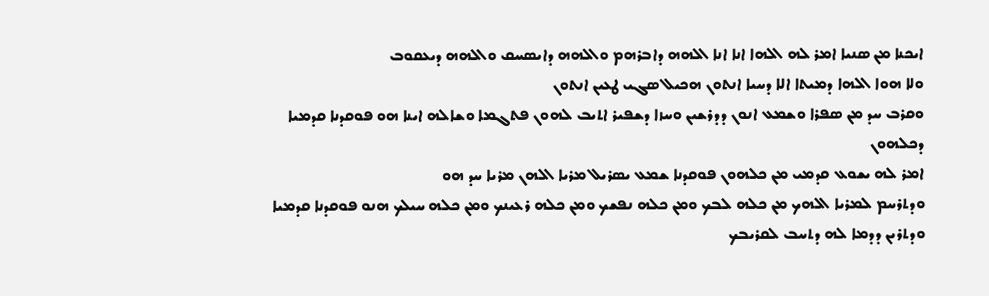ܐܝܟܢܐ ܡܢ ܣܢܝܐ ܐܡܪ ܠܗ ܐܠܗܐ ܐܢܐ ܐܢܐ ܐܠܗܗ ܕܐܒܪܗܡ ܘܐܠܗܗ ܕܐܝܣܚܩ ܘܐܠܗܗ ܕܝܥܩܘܒ
ܘܠܐ ܗܘܐ ܐܠܗܐ ܕܡܝܬܐ ܐܠܐ ܕܚܝܐ ܐܢܬܘܢ ܗܟܝܠ ܣܓܝ ܛܥܝܢ ܐܢܬܘܢ
ܘܩܪܒ ܚܕ ܡܢ ܣܦܪܐ ܘܫܡܥ ܐܢܘܢ ܕܕܪܫܝܢ ܘܚܙܐ ܕܫܦܝܪ ܐܬܝܒ ܠܗܘܢ ܦܬܓܡܐ ܘܫܐܠܗ ܐܝܢܐ ܗܘ ܦܘܩܕܢܐ ܩܕܡܝܐ ܕܟܠܗܘܢ
ܐܡܪ ܠܗ ܝܫܘܥ ܩܕܡܝ ܡܢ ܟܠܗܘܢ ܦܘܩܕܢܐ ܫܡܥ ܝܣܪܝܠ ܡܪܝܐ ܐܠܗܢ ܡܪܝܐ ܚܕ ܗܘ
ܘܕܬܪܚܡ ܠܡܪܝܐ ܐܠܗܟ ܡܢ ܟܠܗ ܠܒܟ ܘܡܢ ܟܠܗ ܢܦܫܟ ܘܡܢ ܟܠܗ ܪܥܝܢܟ ܘܡܢ ܟܠܗ ܚܝܠܟ ܗܢܘ ܦܘܩܕܢܐ ܩܕܡܝܐ
ܘܕܬܪܝܢ ܕܕܡܐ ܠܗ ܕܬܚܒ ܠܩܪܝܒܟ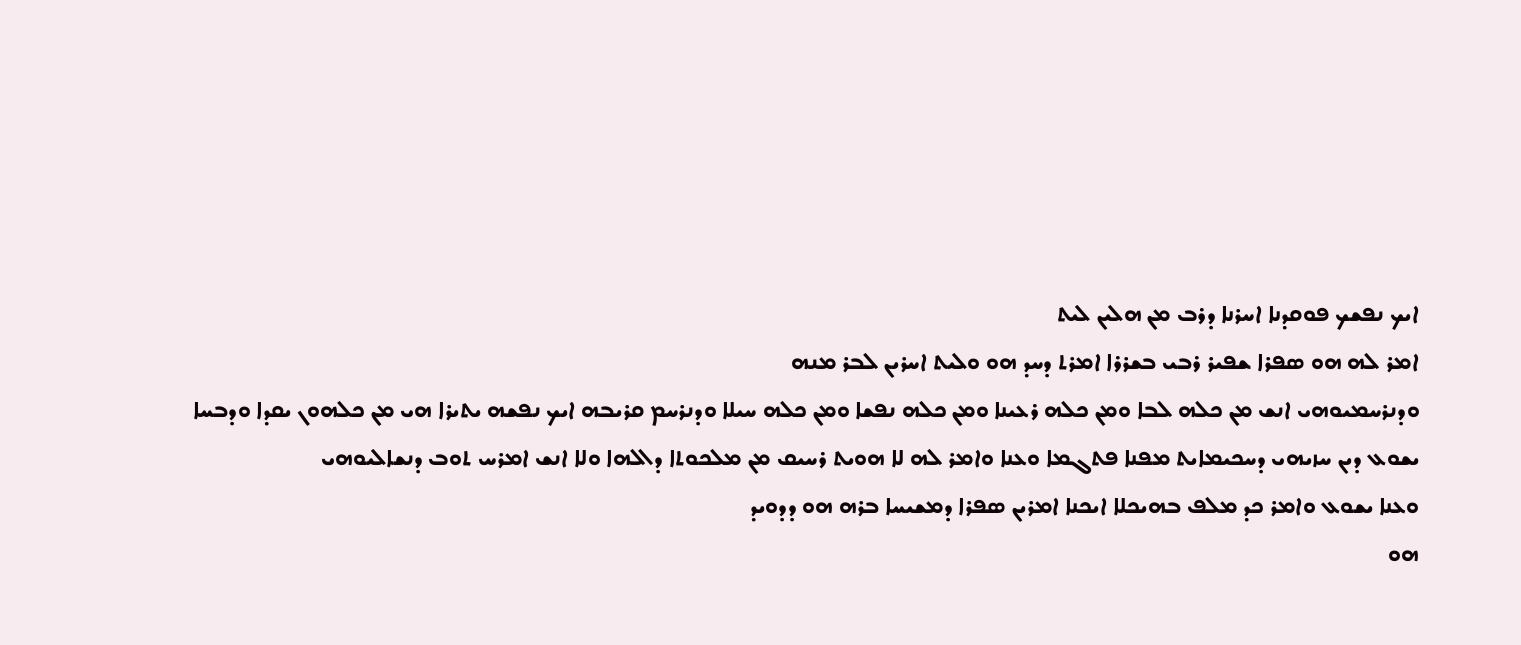ܐܝܟ ܢܦܫܟ ܦܘܩܕܢܐ ܐܚܪܢܐ ܕܪܒ ܡܢ ܗܠܝܢ ܠܝܬ
ܐܡܪ ܠܗ ܗܘ ܣܦܪܐ ܫܦܝܪ ܪܒܝ ܒܫܪܪܐ ܐܡܪܬ ܕܚܕ ܗܘ ܘܠܝܬ ܐܚܪܝܢ ܠܒܪ ܡܢܗ
ܘܕܢܪܚܡܝܘܗܝ ܐܢܫ ܡܢ ܟܠܗ ܠܒܐ ܘܡܢ ܟܠܗ ܪܥܝܢܐ ܘܡܢ ܟܠܗ ܢܦܫܐ ܘܡܢ ܟܠܗ ܚܝܠܐ ܘܕܢܪܚܡ ܩܪܝܒܗ ܐܝܟ ܢܦܫܗ ܝܬܝܪܐ ܗܝ ܡܢ ܟܠܗܘܢ ܝܩܕܐ ܘܕܒܚܐ
ܝܫܘܥ ܕܝܢ ܚܙܝܗܝ ܕܚܟܝܡܐܝܬ ܡܦܢܐ ܦܬܓܡܐ ܘܥܢܐ ܘܐܡܪ ܠܗ ܠܐ ܗܘܝܬ ܪܚܝܩ ܡܢ ܡܠܟܘܬܐ ܕܐܠܗܐ ܘܠܐ ܐܢܫ ܐܡܪܚ ܬܘܒ ܕܢܫܐܠܝܘܗܝ
ܘܥܢܐ ܝܫܘܥ ܘܐܡܪ ܟܕ ܡܠܦ ܒܗܝܟܠܐ ܐܝܟܢܐ ܐܡܪܝܢ ܣܦܪܐ ܕܡܫܝܚܐ ܒܪܗ ܗܘ ܕܕܘܝܕ
ܗܘ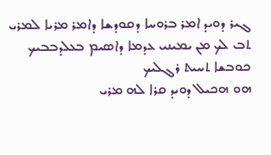ܓܝܪ ܕܘܝܕ ܐܡܪ ܒܪܘܚܐ ܕܩܘܕܫܐ ܕܐܡܪ ܡܪܝܐ ܠܡܪܝ ܬܒ ܠܟ ܡܢ ܝܡܝܢܝ ܥܕܡܐ ܕܐܣܝܡ ܒܥܠܕܒܒܝܟ ܟܘܒܫܐ ܬܚܝܬ ܪܓܠܝܟ
ܗܘ ܗܟܝܠ ܕܘܝܕ ܩܪܐ ܠܗ ܡܪܝ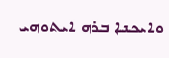ܘܐܝܟܢܐ ܒܪܗ ܐܝܬܘܗܝ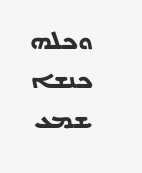ܘܟܠܗ ܟܢܫܐ ܫܡܥ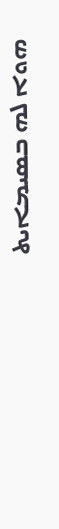ܗܘܐ ܠܗ ܒܣܝܡܐܝܬ